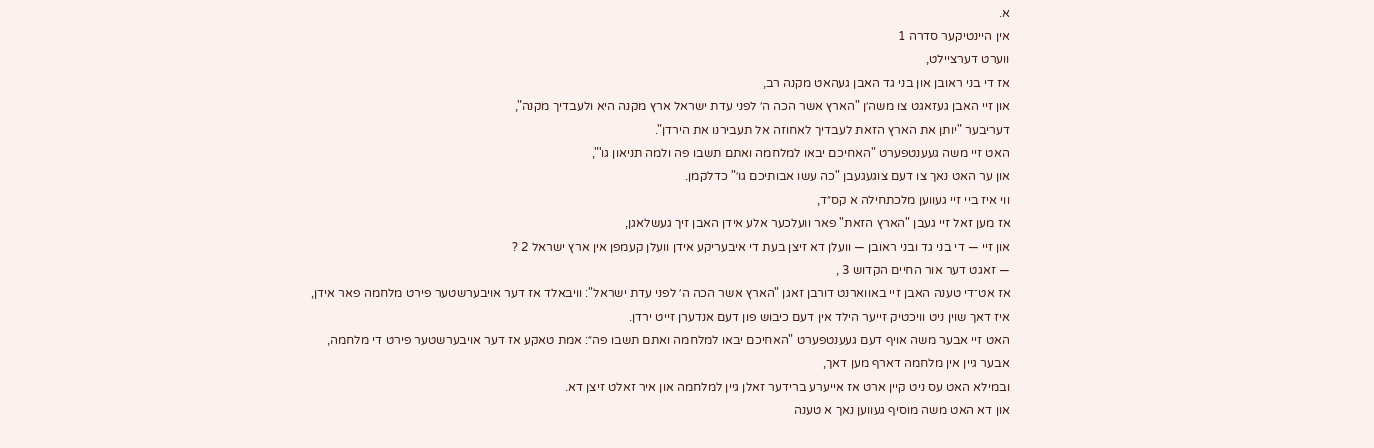א.
אין היינטיקער סדרה 1
ווערט דערציילט,
אז די בני ראובן און בני גד האבן געהאט מקנה רב,
און זיי האבן געזאגט צו משה׳ן "הארץ אשר הכה ה׳ לפני עדת ישראל ארץ מקנה היא ולעבדיך מקנה",
דעריבער "יותן את הארץ הזאת לעבדיך לאחוזה אל תעבירנו את הירדן".
האט זיי משה געענטפערט "האחיכם יבאו למלחמה ואתם תשבו פה ולמה תניאון גו'",
און ער האט נאך צו דעם צוגעגעבן "כה עשו אבותיכם גו׳" כדלקמן.
ווי איז ביי זיי געווען מלכתחילה א קס״ד,
אז מען זאל זיי געבן "הארץ הזאת" פאר וועלכער אלע אידן האבן זיך געשלאגן,
און זיי — די בני גד ובני ראובן — וועלן דא זיצן בעת די איבעריקע אידן וועלן קעמפן אין ארץ ישראל 2 ?
— זאגט דער אור החיים הקדוש 3 ,
אז אט־די טענה האבן זיי באווארנט דורבן זאגן "הארץ אשר הכה ה׳ לפני עדת ישראל": וויבאלד אז דער אויבערשטער פירט מלחמה פאר אידן,
איז דאך שוין ניט וויכטיק זייער הילד אין דעם כיבוש פון דעם אנדערן זייט ירדן.
האט זיי אבער משה אויף דעם געענטפערט "האחיכם יבאו למלחמה ואתם תשבו פה״: אמת טאקע אז דער אויבערשטער פירט די מלחמה,
אבער גיין אין מלחמה דארף מען דאך,
ובמילא האט עס ניט קיין ארט אז אייערע ברידער זאלן גיין למלחמה און איר זאלט זיצן דא.
און דא האט משה מוסיף געווען נאך א טענה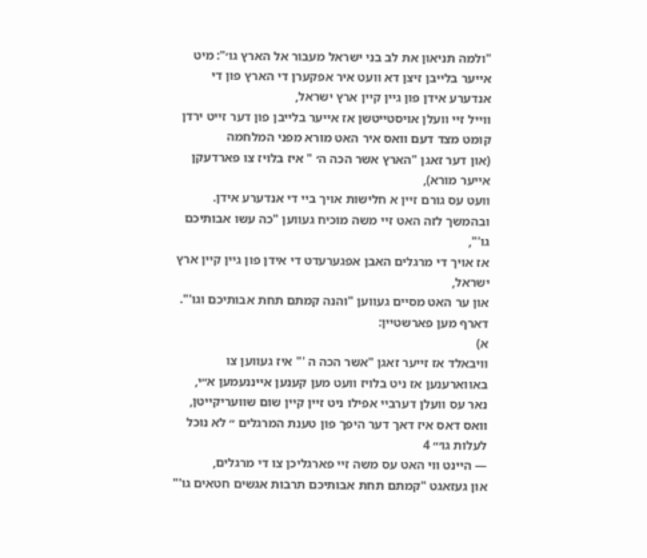"ולמה תניאון את לב בני ישראל מעבור אל הארץ גו׳": מיט אייער בלייבן זיצן דא וועט איר אפקערן די הארץ פון די אנדערע אידן פון גיין קיין ארץ ישראל,
ווייל זיי וועלן אויסטייטשן אז אייער בלייבן פון דער זייט ירדן קומט מצד דעם וואס איר האט מורא מפני המלחמה
(און דער זאגן "הארץ אשר הכה ה׳ " איז בלויז צו פארדעקן אייער מורא),
וועט עס גורם זיין א חלישות אויך ביי די אנדערע אידן.
ובהמשך לזה האט זיי משה מוכיח געווען "כה עשו אבותיכם גו'",
אז אויך די מרגלים האבן אפגערעדט די אידן פון גיין קיין ארץ ישראל,
און ער האט מסיים געווען "והנה קמתם תחת אבותיכם וגו'".
דארף מען פארשטיין:
א)
וויבאלד אז זייער זאגן "אשר הכה ה '" איז געווען צו באווארענען אז ניט בלויז וועט מען קענען אייננעמען א״י,
נאר עס וועלן דערביי אפילו ניט זיין קיין שום שוועריקייטן,
וואס דאס איז דאך דער היפך פון טענת המרגלים ״ לא נוכל לעלות גו׳״ 4
— היינט ווי האט עס משה זיי פארגליכן צו די מרגלים,
און געזאגט "קמתם תחת אבותיכם תרבות אגשים חטאים גו'"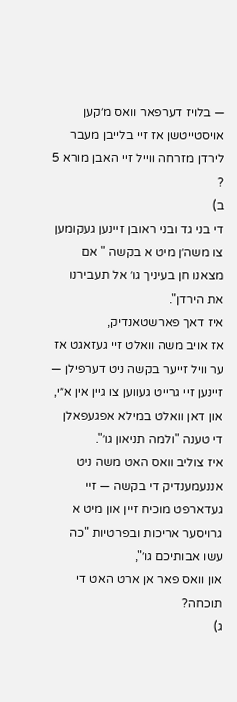— בלויז דערפאר וואס מ׳קען אויסטייטשן אז זיי בלייבן מעבר לירדן מזרחה ווייל זיי האבן מורא 5 ?
ב)
די בני גד ובני ראובן זיינען געקומען צו משה׳ן מיט א בקשה " אם מצאנו חן בעיניך גו׳ אל תעבירנו את הירדן".
איז דאך פארשטאנדיק,
אז אויב משה וואלט זיי געזאגט אז ער וויל זייער בקשה ניט דערפילן — זיינען זיי גרייט געווען צו גיין אין א״י,
און דאן וואלט במילא אפגעפאלן די טענה "ולמה תניאון גו׳".
איז צוליב וואס האט משה ניט אננעמענדיק די בקשה — זיי געדארפט מוכיח זיין און מיט א גרויסער אריכות ובפרטיות "כה עשו אבותיכם גו׳",
און וואס פאר אן ארט האט די תוכחה?
ג)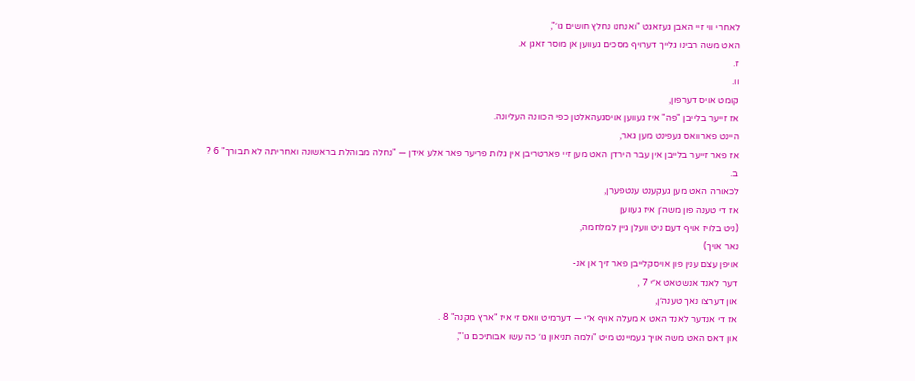לאחרי ווי זיי האבן געזאגט "ואנחנו נחלץ חושים גו׳",
האט משה רבינו גלייך דערויף מסכים געווען אן מוסר זאגן א.
ז.
וו.
קומט אויס דערפון,
אז זייער בלייבן "פה" איז געווען אויסגעהאלטן כפי הכוונה העליונה.
היינט פארוואס געפינט מען גאר,
אז פאר זייער בלייבן אין עבר הירדן האט מען זיי פארטריבן אין גלות פריער פאר אלע אידן — "נחלה מבוהלת בראשונה ואחריתה לא תבורך" 6 ?
ב.
לכאורה האט מען געקענט ענטפערן,
אז די טענה פון משה׳ן איז געווען
(ניט בלויז אויף דעם ניט וועלן גיין למלחמה,
נאר אויך)
אויפן עצם ענין פון אויסקלייבן פאר זיך אן אנ-
דער לאנד אנשטאט א״י 7 ,
און דערצו נאך טענה׳ן,
אז די אנדער לאנד האט א מעלה אויף א״י — דערמיט וואס זי איז "ארץ מקנה" 8 .
און דאס האט משה אויך געמיינט מיט "ולמה תניאון גו׳ כה עשו אבותיכם גו'",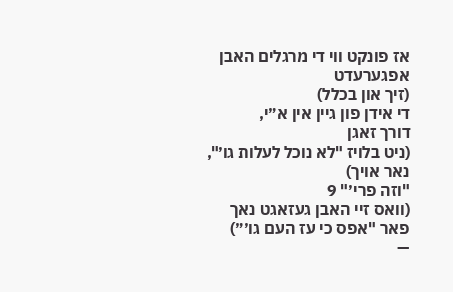אז פונקט ווי די מרגלים האבן אפגערעדט
(זיך און בכלל)
די אידן פון גיין אין א״י,
דורך זאגן
(ניט בלויז "לא נוכל לעלות גו׳",
נאר אויך)
"וזה פרי׳" 9
(וואס זיי האבן געזאגט נאך פאר "אפס כי עז העם גו׳״)
—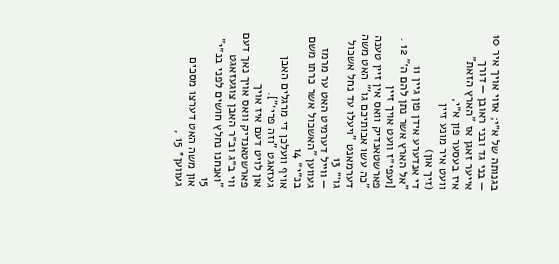בגנותה של א״י; אזוי אויך איר 10
— בני גד ובני ראובן — דורך אייער זאגן אז "הארץ הזאת"
איז בעסער פון א״י,
וועט איר מונע זיין
(זיך און)
די אנדערע אידן פון גיין 11
"אל הארץ אשר נתן להם ה׳" 12 .
[ועפי״ז וועט אויך זיין פארשטאנדיק וואס אין זיין טענה "כה עשו אבותיכם גו'" האט משה דערמאנט "ויעלו עד נחל אשכול גו׳״ 13
— ווייל דערמיט האט ער מרמז געווען "האשכול אשר כרתו משם בנ״י״ 14
אויף וועלכן די מרגלים האבן געזאגט "וזה פרי׳"].
און לויט דעם איז אויך פארשטאנדיק וואס אויך נאך דעם ווי ב״ג וב״ר האבן צוגעזאגט "ואנחנו נחלץ חושים לפני בנ״י" 15
און משה האט דערצו מסכים געווען* 15 ,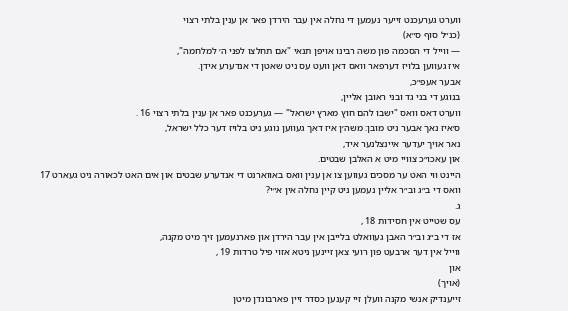ווערט גערעכנט זייער נעמען די נחלה אין עבר הירדן פאר אן ענין בלתי רצוי
(כנ״ל סוף ס״א)
— ווייל די הסכמה פון משה רבינו אויפן תנאי "אם תחלצו לפני ה׳ למלחמה",
איז געווען בלויז דערפאר וואס דאן וועט עס ניט שאטן די אנדערע אידן.
אבער אעפ״כ,
בנוגע די בני גד ובני ראובן אליין,
ווערט דאס וואס "ישבו להם חוץ מארץ ישראל" — גערעכנט פאר אן ענין בלתי רצוי 16 .
ס׳איז נאך אבער ניט מובן: משה׳ן איז דאך געווען נוגע ניט בלויז דער כלל ישראל,
נאר אויך יעדער איינצלנער איד,
און עאכו״כ צוויי מיט א האלבן שבטים.
היינט ווי האט ער מסכים געווען צו אן ענין וואס באווארנט די אנדערע שבטים און אים האט לכאורה ניט געארט 17
וואס די ב״ג וב״ר אליין נעמען ניט קיין נחלה אין א״י?
ג.
עס שטייט אין חסידות 18 ,
אז די ב״ג וב״ר האבן געוואלט בלייבן אין עבר הירדן און פארנעמען זיך מיט מקנה,
ווייל אין דער ארבעט פון רועי צאן זיינען ניטא אזוי פיל טרדות 19 ,
און
(אויך)
זייענדיק אנשי מקנה וועלן זיי קענען כסדר זיין פארבונדן מיטן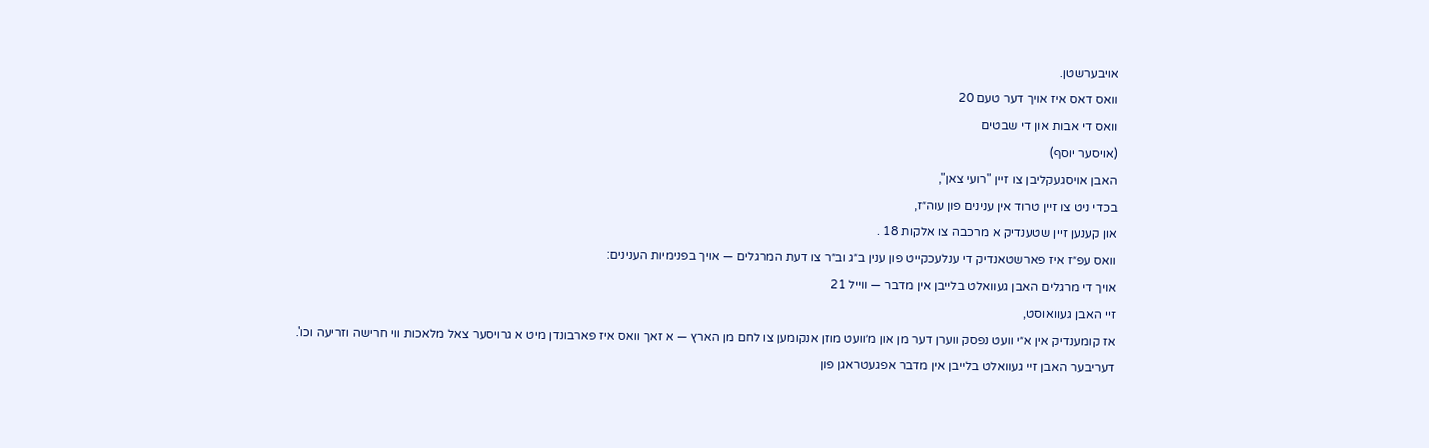אויבערשטן.
וואס דאס איז אויך דער טעם 20
וואס די אבות און די שבטים
(אויסער יוסף)
האבן אויסגעקליבן צו זיין "רועי צאן",
בכדי ניט צו זיין טרוד אין ענינים פון עוה״ז,
און קענען זיין שטענדיק א מרכבה צו אלקות 18 .
וואס עפ״ז איז פארשטאנדיק די ענלעכקייט פון ענין ב״ג וב״ר צו דעת המרגלים — אויך בפנימיות הענינים:
אויך די מרגלים האבן געוואלט בלייבן אין מדבר — ווייל 21
זיי האבן געוואוסט,
אז קומענדיק אין א״י וועט נפסק ווערן דער מן און מ׳וועט מוזן אנקומען צו לחם מן הארץ — א זאך וואס איז פארבונדן מיט א גרויסער צאל מלאכות ווי חרישה וזריעה וכו'.
דעריבער האבן זיי געוואלט בלייבן אין מדבר אפגעטראגן פון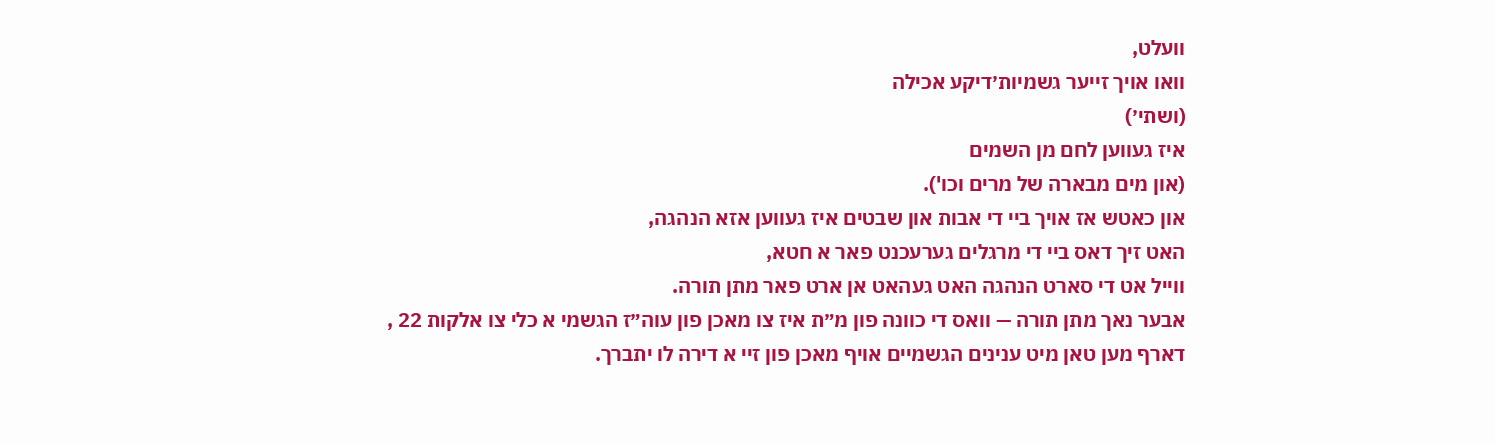וועלט,
וואו אויך זייער גשמיות׳דיקע אכילה
(ושתי׳)
איז געווען לחם מן השמים
(און מים מבארה של מרים וכו').
און כאטש אז אויך ביי די אבות און שבטים איז געווען אזא הנהגה,
האט זיך דאס ביי די מרגלים גערעכנט פאר א חטא,
ווייל אט די סארט הנהגה האט געהאט אן ארט פאר מתן תורה.
אבער נאך מתן תורה — וואס די כוונה פון מ״ת איז צו מאכן פון עוה״ז הגשמי א כלי צו אלקות 22 ,
דארף מען טאן מיט ענינים הגשמיים אויף מאכן פון זיי א דירה לו יתברך.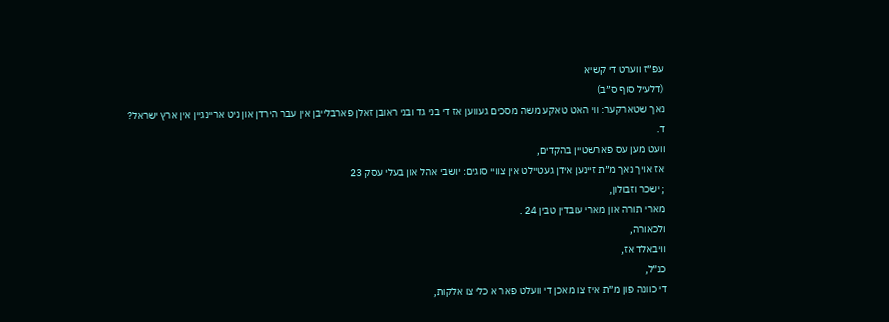עפ״ז ווערט די קשיא
(דלעיל סוף ס״ב)
נאך שטארקער: ווי האט טאקע משה מסכים געווען אז די בני גד ובני ראובן זאלן פארבלייבן אין עבר הירדן און ניט אריינגיין אין ארץ ישראל?
ד.
וועט מען עס פארשטיין בהקדים,
אז אויך נאך מ״ת זיינען אידן געטיילט אין צוויי סוגים: יושבי אהל און בעלי עסק 23
; ישכר וזבולון,
מארי תורה און מארי עובדין טבין 24 .
ולכאורה,
וויבאלד אז,
כנ״ל,
די כוונה פון מ״ת איז צו מאכן די וועלט פאר א כלי צו אלקות,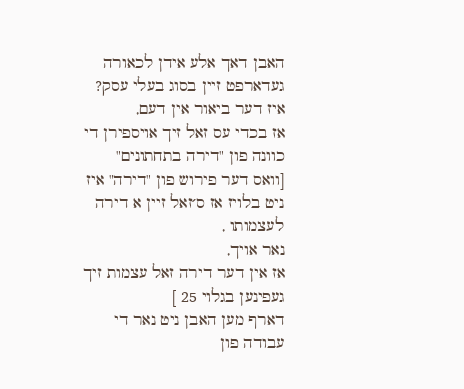האבן דאך אלע אידן לכאורה געדארפט זיין בסוג בעלי עסק?
איז דער ביאור אין דעם,
אז בכדי עס זאל זיך אויספירן די כוונה פון "דירה בתחתונים"
[וואס דער פירוש פון "דירה" איז ניט בלויז אז ס׳זאל זיין א דירה לעצמותו ,
נאר אויך,
אז אין דער דירה זאל עצמות זיך געפינען בגלוי 25 ]
דארף מען האבן ניט נאר די עבודה פון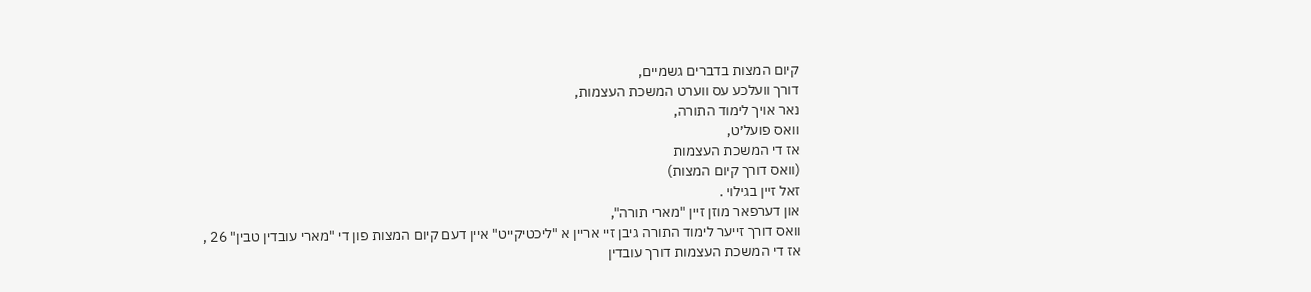קיום המצות בדברים גשמיים,
דורך וועלכע עס ווערט המשכת העצמות,
נאר אויך לימוד התורה,
וואס פועל׳ט,
אז די המשכת העצמות
(וואס דורך קיום המצות)
זאל זיין בגילוי .
און דערפאר מוזן זיין "מארי תורה",
וואס דורך זייער לימוד התורה גיבן זיי אריין א "ליכטיקייט" איין דעם קיום המצות פון די "מארי עובדין טבין" 26 ,
אז די המשכת העצמות דורך עובדין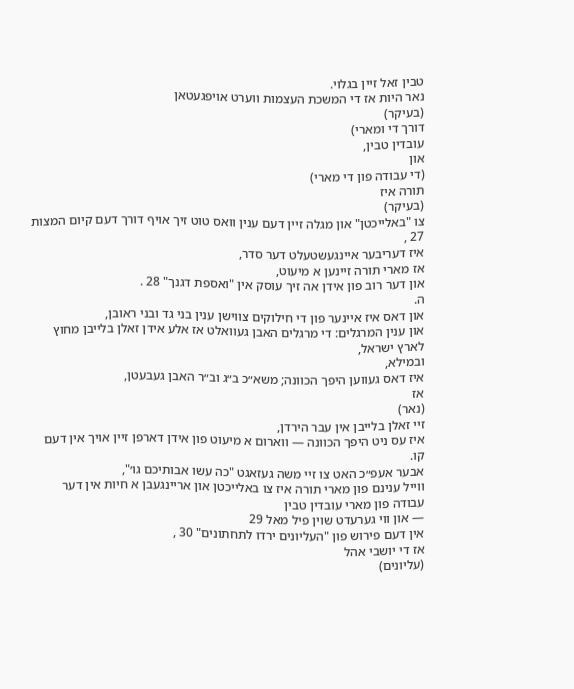טבין זאל זיין בגלוי.
נאר היות אז די המשכת העצמות ווערט אויפגעטאן
(בעיקר)
דורך די ומארי)
עובדין טבין,
און
(די עבודה פון די מארי)
תורה איז
(בעיקר)
צו "באלייכטן" און מגלה זיין דעם ענין וואס טוט זיך אויף דורך דעם קיום המצות 27 ,
איז דעריבער איינגעשטעלט דער סדר,
אז מארי תורה זיינען א מיעוט,
און דער רוב פון אידן אה זיך עוסק אין "ואספת דגנך" 28 .
ה.
און דאס איז איינער פון די חילוקים צווישן ענין בני גד ובני ראובן,
און ענין המרגלים: די מרגלים האבן געוואלט אז אלע אידן זאלן בלייבן מחוץ לארץ ישראל,
ובמילא,
איז דאס געווען היפך הכוונה; משא״כ ב״ג וב״ר האבן געבעטן,
אז
(נאר)
זיי זאלן בלייבן אין עבר הירדן,
איז עס ניט היפך הכוונה — ווארום א מיעוט פון אידן דארפן זיין אויך אין דעם קו.
אבער אעפ״כ האט צו זיי משה געזאגט "כה עשו אבותיכם גו׳",
ווייל ענינם פון מארי תורה איז צו באלייכטן און אריינגעבן א חיות אין דער עבודה פון מארי עובדין טבין
— און ווי גערעדט שוין פיל מאל 29
אין דעם פירוש פון "העליונים ירדו לתחתונים" 30 ,
אז די יושבי אהל
(עליונים)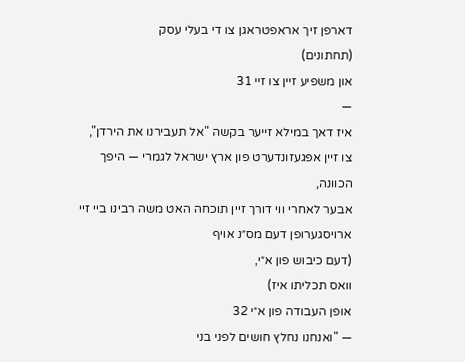דארפן זיך אראפטראגן צו די בעלי עסק
(תחתונים)
און משפיע זיין צו זיי 31
—
איז דאך במילא זייער בקשה "אל תעבירנו את הירדן",
צו זיין אפגעזונדערט פון ארץ ישראל לגמרי — היפך הכוונה,
אבער לאחרי ווי דורך זיין תוכחה האט משה רבינו ביי זיי ארויסגערופן דעם מס״נ אויף
(דעם כיבוש פון א״י,
וואס תכליתו איז)
אופן העבודה פון א״י 32
— "ואנחנו נחלץ חושים לפני בני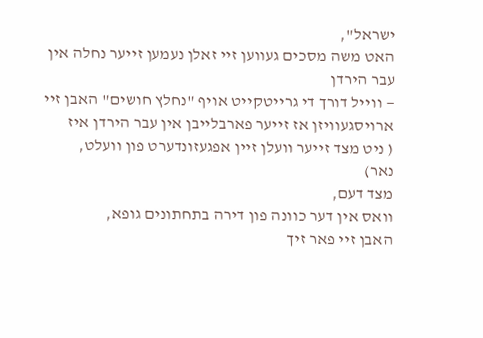ישראל",
האט משה מסכים געווען זיי זאלן נעמען זייער נחלה אין עבר הירדן
— ווייל דורך די גרייטקייט אויף "נחלץ חושים" האבן זיי ארויסגעוויזן אז זייער פארבלייבן אין עבר הירדן איז
( ניט מצד זייער וועלן זיין אפגעזונדערט פון וועלט,
נאר)
מצד דעם,
וואס אין דער כוונה פון דירה בתחתונים גופא,
האבן זיי פאר זיך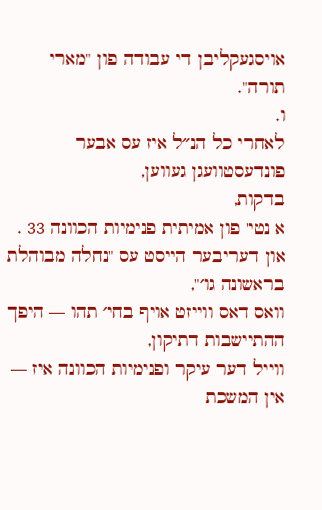אויסגעקליבן די עבודה פון "מארי תורה".
ו.
לאחרי כל הנ״ל איז עס אבער פונדעסטוועגן געווען,
בדקות,
א נטי' פון אמיתית פנימיות הכוונה 33 .
און דעריבער הייסט עס "נחלה מבוהלת בראשונה גו׳",
וואס דאס ווייזט אויף בחי׳ תהו — היפך ההתיישבות דתיקון,
ווייל דער עיקר ופנימיות הכוונה איז — אין המשכת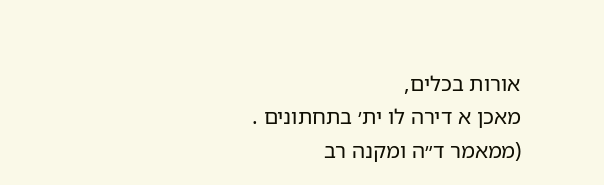אורות בכלים,
מאכן א דירה לו ית׳ בתחתונים .
(ממאמר ד״ה ומקנה רב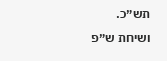תש״כ.
ושיחת ש״פ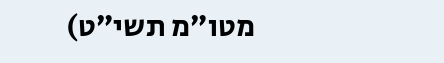מטו״מ תשי״ט)